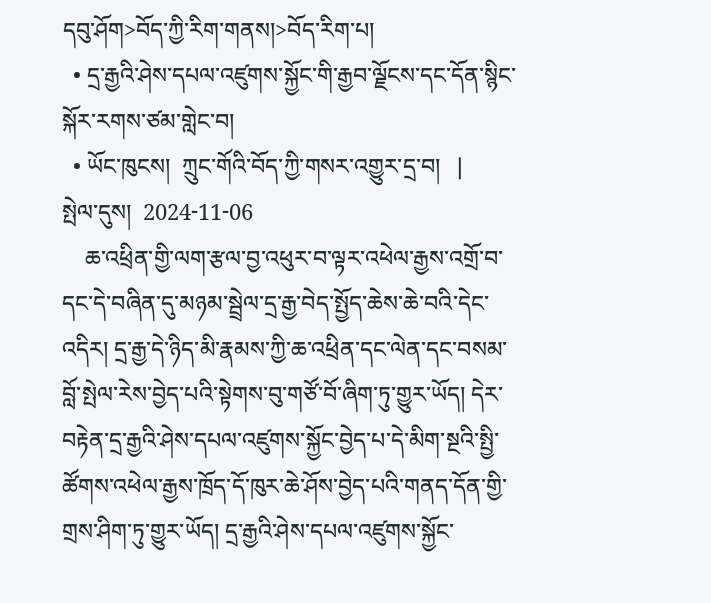དབུ་ཤོག>བོད་ཀྱི་རིག་གནས།>བོད་རིག་པ།
  • དྲ་རྒྱའི་ཤེས་དཔལ་འཛུགས་སྐྱོང་གི་རྒྱབ་ལྗོངས་དང་དོན་སྙིང་སྐོར་རགས་ཙམ་གླེང་བ།
  • ཡོང་ཁུངས།  ཀྲུང་གོའི་བོད་ཀྱི་གསར་འགྱུར་དྲ་བ།   |     སྤེལ་དུས།  2024-11-06
    ཆ་འཕྲིན་གྱི་ལག་རྩལ་བྱ་འཕུར་བ་ལྟར་འཕེལ་རྒྱས་འགྲོ་བ་དང་དེ་བཞིན་དུ་མཉམ་སྦྲེལ་དྲ་རྒྱ་བེད་སྤྱོད་ཆེས་ཆེ་བའི་དེང་འདིར། དྲ་རྒྱ་དེ་ཉིད་མི་རྣམས་ཀྱི་ཆ་འཕྲིན་དང་ལེན་དང་བསམ་བློ་སྤེལ་རེས་བྱེད་པའི་སྟེགས་བུ་གཙོ་བོ་ཞིག་ཏུ་གྱུར་ཡོད། དེར་བརྟེན་དྲ་རྒྱའི་ཤེས་དཔལ་འཛུགས་སྐྱོང་བྱེད་པ་དེ་མིག་སྔའི་སྤྱི་ཚོགས་འཕེལ་རྒྱས་ཁྲོད་དོ་ཁུར་ཆེ་ཤོས་བྱེད་པའི་གནད་དོན་གྱི་གྲས་ཤིག་ཏུ་གྱུར་ཡོད། དྲ་རྒྱའི་ཤེས་དཔལ་འཛུགས་སྐྱོང་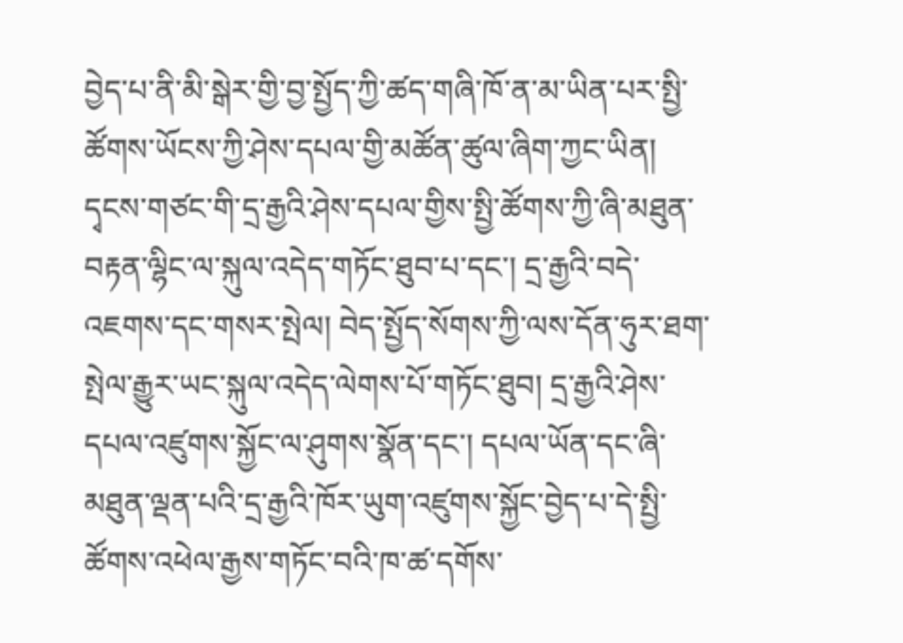བྱེད་པ་ནི་མི་སྒེར་གྱི་བྱ་སྤྱོད་ཀྱི་ཚད་གཞི་ཁོ་ན་མ་ཡིན་པར་སྤྱི་ཚོགས་ཡོངས་ཀྱི་ཤེས་དཔལ་གྱི་མཚོན་ཚུལ་ཞིག་ཀྱང་ཡིན། དྭངས་གཙང་གི་དྲ་རྒྱའི་ཤེས་དཔལ་གྱིས་སྤྱི་ཚོགས་ཀྱི་ཞི་མཐུན་བརྟན་ལྷིང་ལ་སྐུལ་འདེད་གཏོང་ཐུབ་པ་དང་། དྲ་རྒྱའི་བདེ་འཇགས་དང་གསར་སྤེལ། བེད་སྤྱོད་སོགས་ཀྱི་ལས་དོན་ཧུར་ཐག་སྤེལ་རྒྱུར་ཡང་སྐུལ་འདེད་ལེགས་པོ་གཏོང་ཐུབ། དྲ་རྒྱའི་ཤེས་དཔལ་འཛུགས་སྐྱོང་ལ་ཤུགས་སྣོན་དང་། དཔལ་ཡོན་དང་ཞི་མཐུན་ལྡན་པའི་དྲ་རྒྱའི་ཁོར་ཡུག་འཛུགས་སྐྱོང་བྱེད་པ་དེ་སྤྱི་ཚོགས་འཕེལ་རྒྱས་གཏོང་བའི་ཁ་ཚ་དགོས་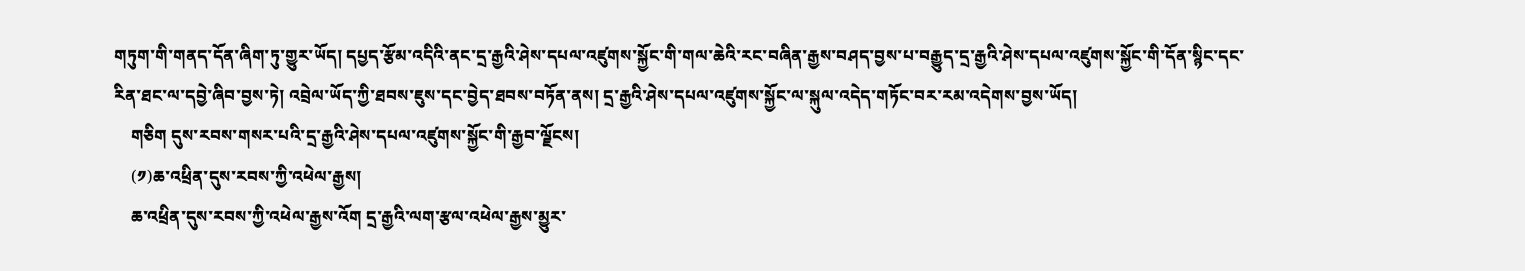གཏུག་གི་གནད་དོན་ཞིག་ཏུ་གྱུར་ཡོད། དཔྱད་རྩོམ་འདིའི་ནང་དྲ་རྒྱའི་ཤེས་དཔལ་འཛུགས་སྐྱོང་གི་གལ་ཆེའི་རང་བཞིན་རྒྱས་བཤད་བྱས་པ་བརྒྱུད་དྲ་རྒྱའི་ཤེས་དཔལ་འཛུགས་སྐྱོང་གི་དོན་སྙིང་དང་རིན་ཐང་ལ་དབྱེ་ཞིབ་བྱས་ཏེ། འབྲེལ་ཡོད་ཀྱི་ཐབས་ཇུས་དང་བྱེད་ཐབས་བཏོན་ནས། དྲ་རྒྱའི་ཤེས་དཔལ་འཛུགས་སྐྱོང་ལ་སྐུལ་འདེད་གཏོང་བར་རམ་འདེགས་བྱས་ཡོད།
    གཅིག དུས་རབས་གསར་པའི་དྲ་རྒྱའི་ཤེས་དཔལ་འཛུགས་སྐྱོང་གི་རྒྱབ་ལྗོངས།
    (༡)ཆ་འཕྲིན་དུས་རབས་ཀྱི་འཕེལ་རྒྱས།
    ཆ་འཕྲིན་དུས་རབས་ཀྱི་འཕེལ་རྒྱས་འོག དྲ་རྒྱའི་ལག་རྩལ་འཕེལ་རྒྱས་མྱུར་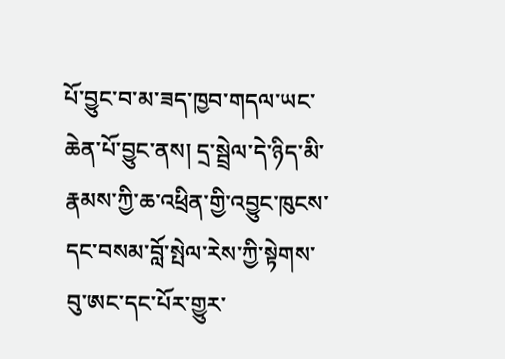པོ་བྱུང་བ་མ་ཟད་ཁྱབ་གདལ་ཡང་ཆེན་པོ་བྱུང་ནས། དྲ་སྦྲེལ་དེ་ཉིད་མི་རྣམས་ཀྱི་ཆ་འཕྲིན་གྱི་འབྱུང་ཁུངས་དང་བསམ་བློ་སྤེལ་རེས་ཀྱི་སྟེགས་བུ་ཨང་དང་པོར་གྱུར་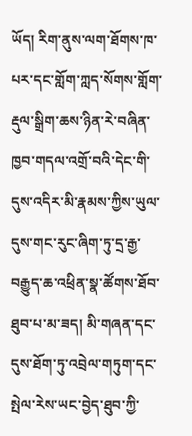ཡོད། རིག་ནུས་ལག་ཐོགས་ཁ་པར་དང་གློག་ཀླད་སོགས་གློག་རྡུལ་སྒྲིག་ཆས་ཉིན་རེ་བཞིན་ཁྱབ་གདལ་འགྲོ་བའི་དེང་གི་དུས་འདིར་མི་རྣམས་ཀྱིས་ཡུལ་དུས་གང་རུང་ཞིག་ཏུ་དྲ་རྒྱ་བརྒྱུད་ཆ་འཕྲིན་སྣ་ཚོགས་ཐོབ་ཐུབ་པ་མ་ཟད། མི་གཞན་དང་དུས་ཐོག་ཏུ་འབྲེལ་གཏུག་དང་སྤེལ་རེས་ཡང་བྱེད་ཐུབ་ཀྱི་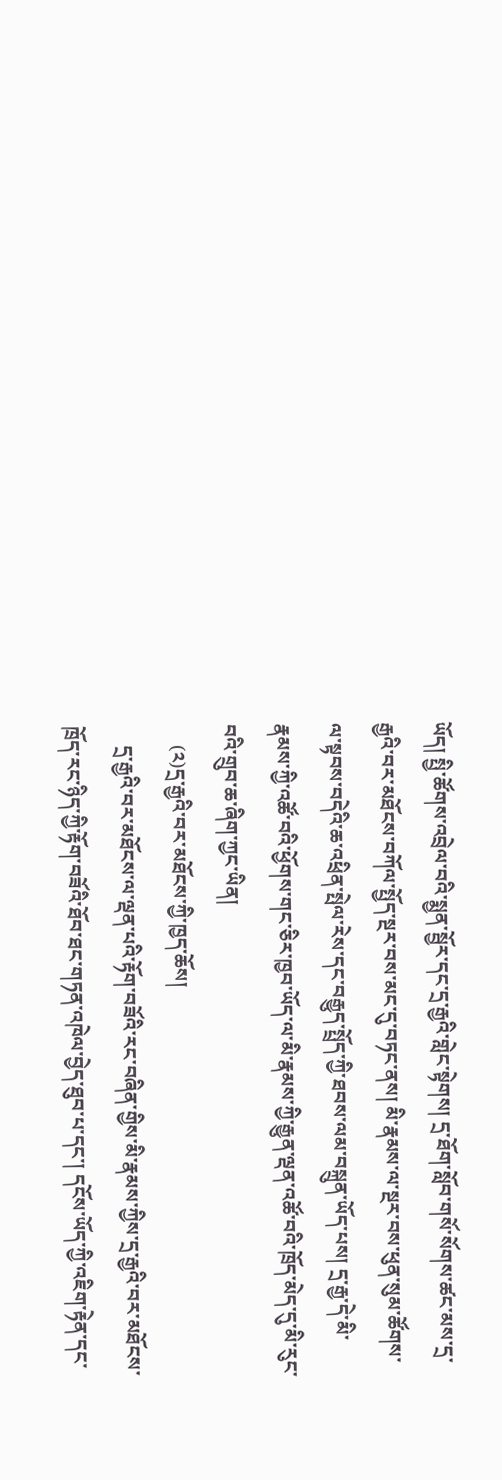ཡོད། སྤྱི་ཚོགས་འབྲེལ་བའི་སྨྱན་སྦྱོར་དང་དྲ་རྒྱའི་གླེང་སྟེགས། དྲ་ཐོག་སློབ་གསོ་སོགས་ཚང་མས་དྲ་རྒྱའི་བར་མཐོངས་བཀོལ་སྤྱོད་སྔར་བས་མང་དུ་བཏང་ནས། མི་རྣམས་ལ་སྔར་བས་ཕུན་སུམ་ཚོགས་ལ་སྟབས་བདེའི་ཆ་འཕྲིན་སྤེལ་རེས་དང་བརྒྱུད་སྤྲོད་ཀྱི་ཐབས་ལམ་བསྐྲུན་ཡོད་པས། དྲ་རྒྱ་དེ་མི་རྣམས་ཀྱི་འཚོ་བའི་ཕྱོགས་གང་ཅིར་ཁྱབ་ཡོད་ལ་མི་རྣམས་ཀྱི་རྒྱུན་ལྡན་འཚོ་བའི་ཁྲོད་མེད་དུ་མི་རུང་བའི་གྲུབ་ཆ་ཞིག་ཀྱང་ཡིན།
    (༢)དྲ་རྒྱའི་བར་མཐོངས་ཀྱི་ཁྱད་ཆོས།
    དྲ་རྒྱའི་བར་མཐོངས་ལ་ལྡན་པའི་རྟོག་བཟོའི་རང་བཞིན་གྱིས་མི་རྣམས་ཀྱིས་དྲ་རྒྱའི་བར་མཐོངས་ཁྲོད་རང་ཉིད་ཀྱི་རྟོག་བཟོའི་ཐོབ་ཐང་གཏན་འཁེལ་བྱེད་ཐུབ་པ་དང་། དངོས་ཡོད་ཀྱི་འཇིག་རྟེན་དང་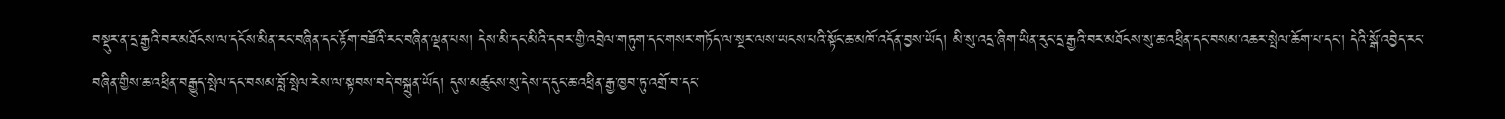བསྡུར་ན་དྲ་རྒྱའི་བར་མཐོངས་ལ་དངོས་མིན་རང་བཞིན་དང་རྟོག་བཟོའི་རང་བཞིན་ལྡན་པས། དེས་མི་དང་མིའི་དབར་གྱི་འབྲེལ་གཏུག་དང་གསར་གཏོད་ལ་སྔར་ལས་ཡངས་པའི་སྟོང་ཆ་མཁོ་འདོན་བྱས་ཡོད། མི་སུ་འདྲ་ཞིག་ཡིན་རུང་དྲ་རྒྱའི་བར་མཐོངས་སུ་ཆ་འཕྲིན་དང་བསམ་འཆར་སྤེལ་ཆོག་པ་དང་། དེའི་སྒོ་འབྱེད་རང་བཞིན་གྱིས་ཆ་འཕྲིན་བརྒྱུད་སྤེལ་དང་བསམ་བློ་སྤེལ་རེས་ལ་སྟབས་བདེ་བསྐྲུན་ཡོད། དུས་མཚུངས་སུ་དེས་ད་དུང་ཆ་འཕྲིན་རྒྱ་ཁྱབ་ཏུ་འགྲོ་བ་དང་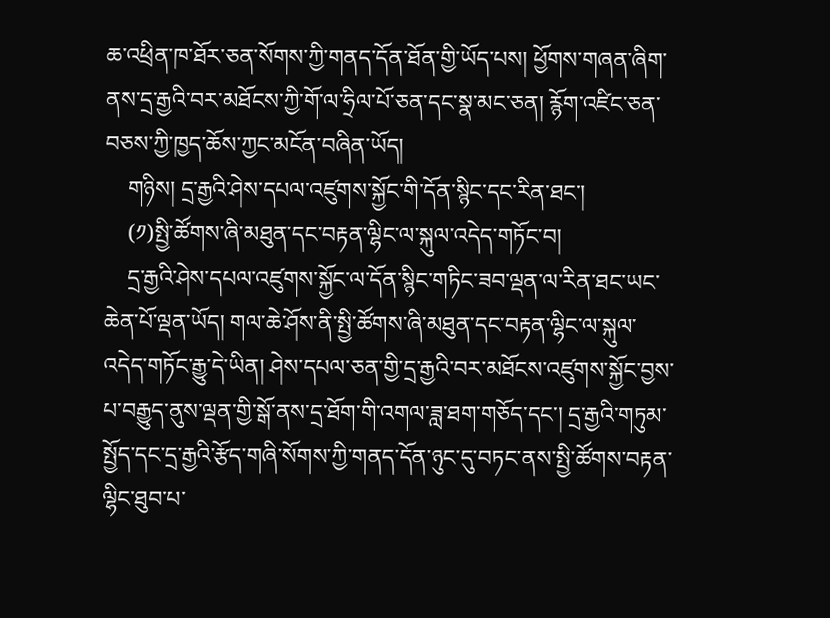ཆ་འཕྲིན་ཁ་ཐོར་ཅན་སོགས་ཀྱི་གནད་དོན་ཐོན་གྱི་ཡོད་པས། ཕྱོགས་གཞན་ཞིག་ནས་དྲ་རྒྱའི་བར་མཐོངས་ཀྱི་གོ་ལ་ཧྲིལ་པོ་ཅན་དང་སྣ་མང་ཅན། རྙོག་འཛིང་ཅན་བཅས་ཀྱི་ཁྱད་ཆོས་ཀྱང་མངོན་བཞིན་ཡོད།
    གཉིས། དྲ་རྒྱའི་ཤེས་དཔལ་འཛུགས་སྐྱོང་གི་དོན་སྙིང་དང་རིན་ཐང་།
    (༡)སྤྱི་ཚོགས་ཞི་མཐུན་དང་བརྟན་ལྷིང་ལ་སྐུལ་འདེད་གཏོང་བ།
    དྲ་རྒྱའི་ཤེས་དཔལ་འཛུགས་སྐྱོང་ལ་དོན་སྙིང་གཏིང་ཟབ་ལྡན་ལ་རིན་ཐང་ཡང་ཆེན་པོ་ལྡན་ཡོད། གལ་ཆེ་ཤོས་ནི་སྤྱི་ཚོགས་ཞི་མཐུན་དང་བརྟན་ལྷིང་ལ་སྐུལ་འདེད་གཏོང་རྒྱུ་དེ་ཡིན། ཤེས་དཔལ་ཅན་གྱི་དྲ་རྒྱའི་བར་མཐོངས་འཛུགས་སྐྱོང་བྱས་པ་བརྒྱུད་ནུས་ལྡན་གྱི་སྒོ་ནས་དྲ་ཐོག་གི་འགལ་ཟླ་ཐག་གཅོད་དང་། དྲ་རྒྱའི་གཏུམ་སྤྱོད་དང་དྲ་རྒྱའི་རྩོད་གཞི་སོགས་ཀྱི་གནད་དོན་ཉུང་དུ་བཏང་ནས་སྤྱི་ཚོགས་བརྟན་ལྷིང་ཐུབ་པ་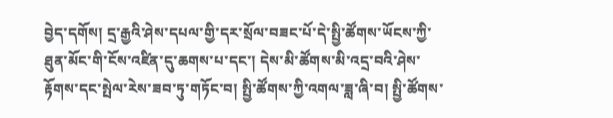བྱེད་དགོས། དྲ་རྒྱའི་ཤེས་དཔལ་གྱི་དར་སྲོལ་བཟང་པོ་དེ་སྤྱི་ཚོགས་ཡོངས་ཀྱི་ཐུན་མོང་གི་ངོས་འཛིན་དུ་ཆགས་པ་དང་། དེས་མི་ཚོགས་མི་འདྲ་བའི་ཤེས་རྟོགས་དང་སྤེལ་རེས་ཟབ་ཏུ་གཏོང་བ། སྤྱི་ཚོགས་ཀྱི་འགལ་ཟླ་ཞི་བ། སྤྱི་ཚོགས་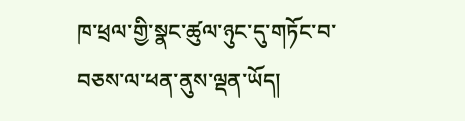ཁ་ཕྲལ་གྱི་སྣང་ཚུལ་ཉུང་དུ་གཏོང་བ་བཅས་ལ་ཕན་ནུས་ལྡན་ཡོད།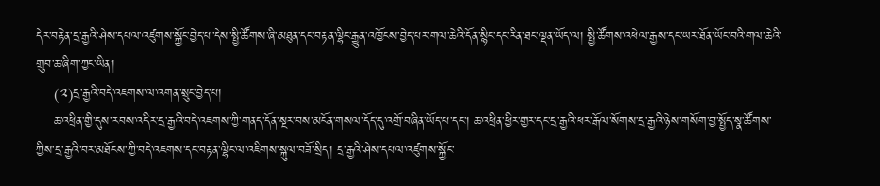དེར་བརྟེན་དྲ་རྒྱའི་ཤེས་དཔལ་འཛུགས་སྐྱོང་བྱེད་པ་དེས་སྤྱི་ཚོགས་ཞི་མཐུན་དང་བརྟན་ལྷིང་རྒྱུན་འཁྱོངས་བྱེད་པར་གལ་ཆེའི་དོན་སྙིང་དང་རིན་ཐང་ལྡན་ཡོད་ལ། སྤྱི་ཚོགས་འཕེལ་རྒྱས་དང་ཡར་ཐོན་ཡོང་བའི་གལ་ཆེའི་གྲུབ་ཆ་ཞིག་ཀྱང་ཡིན།
    (༢)དྲ་རྒྱའི་བདེ་འཇགས་ལ་འགན་སྲུང་བྱེད་པ།
    ཆ་འཕྲིན་གྱི་དུས་རབས་འདིར་དྲ་རྒྱའི་བདེ་འཇགས་ཀྱི་གནད་དོན་སྔར་བས་མངོན་གསལ་དོད་དུ་འགྲོ་བཞིན་ཡོད་པ་དང་། ཆ་འཕྲིན་ཕྱིར་གྱར་དང་དྲ་རྒྱའི་ཕར་རྒོལ་སོགས་དྲ་རྒྱའི་ཉེས་གསོག་བྱ་སྤྱོད་སྣ་ཚོགས་ཀྱིས་དྲ་རྒྱའི་བར་མཐོངས་ཀྱི་བདེ་འཇགས་དང་བརྟན་ལྷིང་ལ་འཇིགས་སྐུལ་བཟོ་སྲིད། དྲ་རྒྱའི་ཤེས་དཔལ་འཛུགས་སྐྱོང་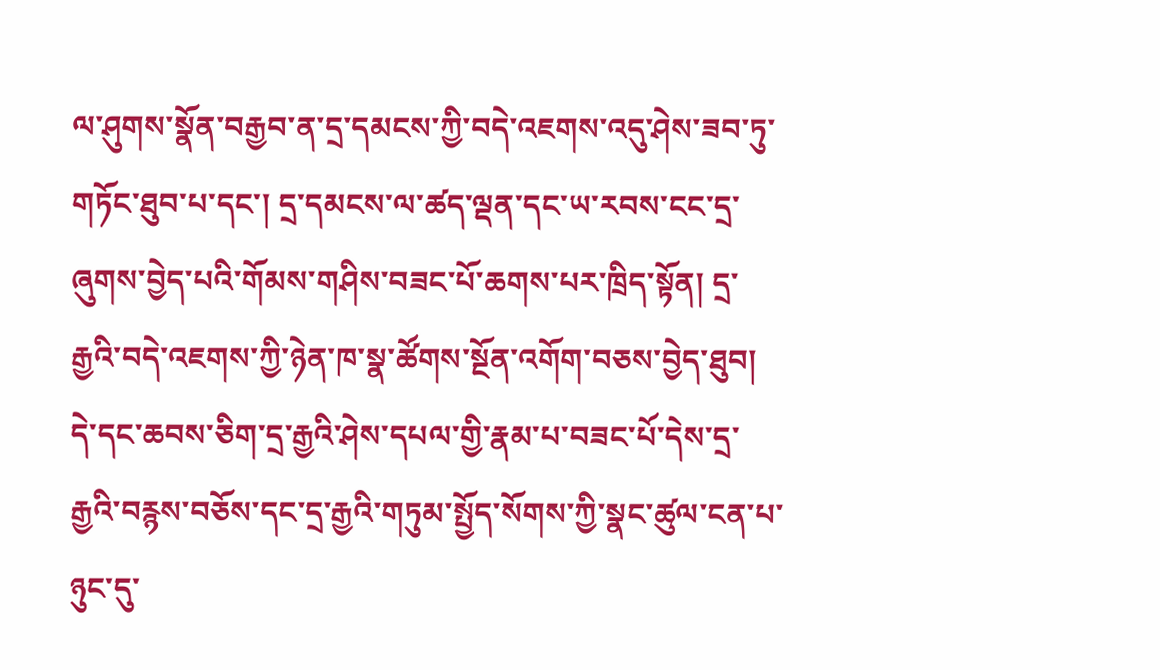ལ་ཤུགས་སྣོན་བརྒྱབ་ན་དྲ་དམངས་ཀྱི་བདེ་འཇགས་འདུ་ཤེས་ཟབ་ཏུ་གཏོང་ཐུབ་པ་དང་། དྲ་དམངས་ལ་ཚད་ལྡན་དང་ཡ་རབས་ངང་དྲ་ཞུགས་བྱེད་པའི་གོམས་གཤིས་བཟང་པོ་ཆགས་པར་ཁྲིད་སྟོན། དྲ་རྒྱའི་བདེ་འཇགས་ཀྱི་ཉེན་ཁ་སྣ་ཚོགས་སྔོན་འགོག་བཅས་བྱེད་ཐུབ། དེ་དང་ཆབས་ཅིག་དྲ་རྒྱའི་ཤེས་དཔལ་གྱི་རྣམ་པ་བཟང་པོ་དེས་དྲ་རྒྱའི་བརྙས་བཅོས་དང་དྲ་རྒྱའི་གཏུམ་སྤྱོད་སོགས་ཀྱི་སྣང་ཚུལ་ངན་པ་ཉུང་དུ་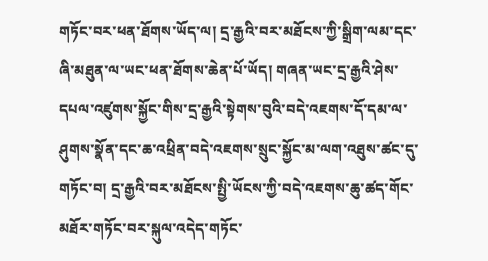གཏོང་བར་ཕན་ཐོགས་ཡོད་ལ། དྲ་རྒྱའི་བར་མཐོངས་ཀྱི་སྒྲིག་ལམ་དང་ཞི་མཐུན་ལ་ཡང་ཕན་ཐོགས་ཆེན་པོ་ཡོད། གཞན་ཡང་དྲ་རྒྱའི་ཤེས་དཔལ་འཛུགས་སྐྱོང་གིས་དྲ་རྒྱའི་སྟེགས་བུའི་བདེ་འཇགས་དོ་དམ་ལ་ཤུགས་སྣོན་དང་ཆ་འཕྲིན་བདེ་འཇགས་སྲུང་སྐྱོང་མ་ལག་འཐུས་ཚང་དུ་གཏོང་བ། དྲ་རྒྱའི་བར་མཐོངས་སྤྱི་ཡོངས་ཀྱི་བདེ་འཇགས་ཆུ་ཚད་གོང་མཐོར་གཏོང་བར་སྐུལ་འདེད་གཏོང་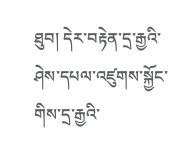ཐུབ། དེར་བརྟེན་དྲ་རྒྱའི་ཤེས་དཔལ་འཛུགས་སྐྱོང་གིས་དྲ་རྒྱའི་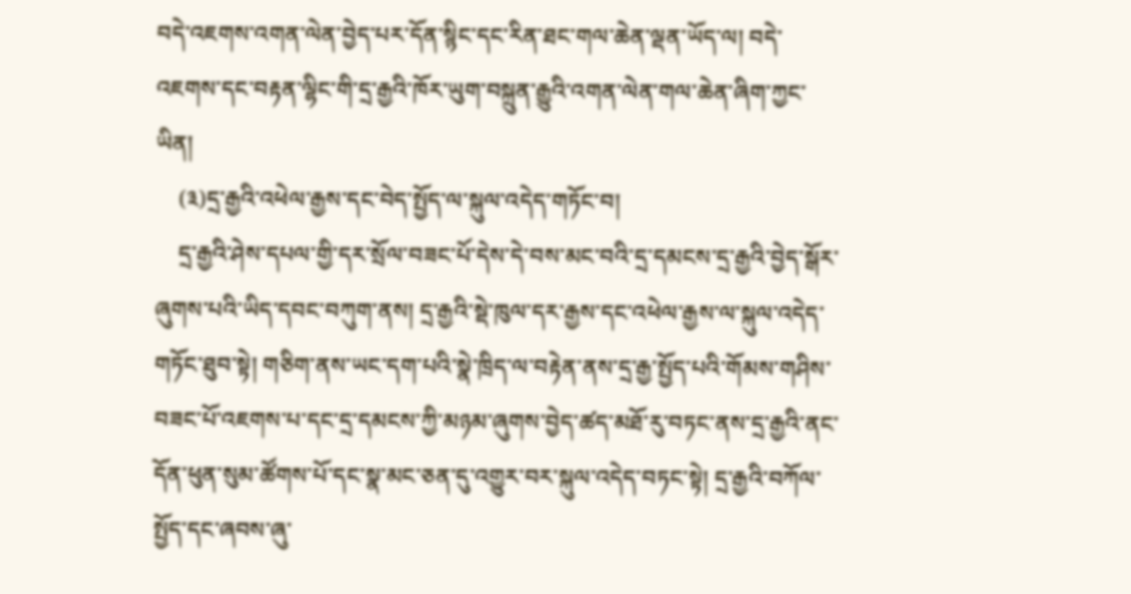བདེ་འཇགས་འགན་ལེན་བྱེད་པར་དོན་སྙིང་དང་རིན་ཐང་གལ་ཆེན་ལྡན་ཡོད་ལ། བདེ་འཇགས་དང་བརྟན་ལྷིང་གི་དྲ་རྒྱའི་ཁོར་ཡུག་བསྐྲུན་རྒྱུའི་འགན་ལེན་གལ་ཆེན་ཞིག་ཀྱང་ཡིན།
    (༣)དྲ་རྒྱའི་འཕེལ་རྒྱས་དང་བེད་སྤྱོད་ལ་སྐུལ་འདེད་གཏོང་བ།
    དྲ་རྒྱའི་ཤེས་དཔལ་གྱི་དར་སྲོལ་བཟང་པོ་དེས་དེ་བས་མང་བའི་དྲ་དམངས་དྲ་རྒྱའི་བྱེད་སྒོར་ཞུགས་པའི་ཡིད་དབང་བཀུག་ནས། དྲ་རྒྱའི་སྡེ་ཁུལ་དར་རྒྱས་དང་འཕེལ་རྒྱས་ལ་སྐུལ་འདེད་གཏོང་ཐུབ་སྟེ། གཅིག་ནས་ཡང་དག་པའི་སྣེ་ཁྲིད་ལ་བརྟེན་ནས་དྲ་རྒྱ་སྤྱོད་པའི་གོམས་གཤིས་བཟང་པོ་འཇགས་པ་དང་དྲ་དམངས་ཀྱི་མཉམ་ཞུགས་བྱེད་ཚད་མཐོ་རུ་བཏང་ནས་དྲ་རྒྱའི་ནང་དོན་ཕུན་སུམ་ཚོགས་པོ་དང་སྣ་མང་ཅན་དུ་འགྱུར་བར་སྐུལ་འདེད་བཏང་སྟེ། དྲ་རྒྱའི་བཀོལ་སྤྱོད་དང་ཞབས་ཞུ་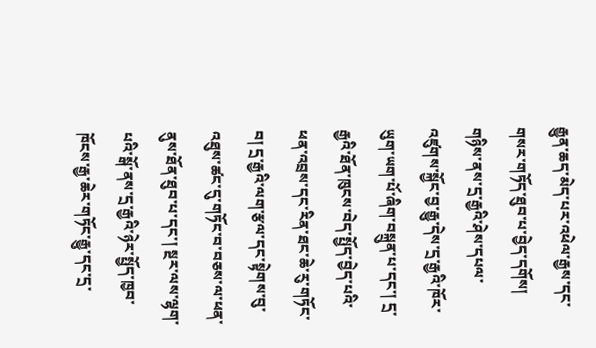རྒྱུན་ཆད་མེད་པར་འཕེལ་རྒྱས་དང་གསར་གཏོད་ཐུབ་པ་བྱེད་དགོས། གཉིས་ནས་དྲ་རྒྱའི་ཤེས་དཔལ་འཛུགས་སྐྱོང་བྱ་རྒྱུ་དེས་དྲ་རྒྱའི་ཁོར་ཡུག་ཡག་པོ་ཞིག་བསྐྲུན་པ་དང་། དྲ་རྒྱའི་ཐོན་ཁུངས་བེད་སྤྱོད་བྱེད་པའི་ཕན་འབྲས་དང་རིན་ཐང་ཆེ་རུ་གཏོང་བ། དྲ་རྒྱའི་ལག་རྩལ་དང་སྟེགས་བུ་འཐུས་ཚང་དུ་གཏོང་བ་བཅས་ལ་ཕན་ནུས་ཐོན་ཐུབ་པ་དང་། སྔར་ལས་ལྷག་པའི་སྒོ་ནས་དྲ་རྒྱའི་ཉེར་སྤྱོད་ཁྱབ་ཁོངས་རྒྱ་ཆེར་གཏོང་རྒྱུ་དང་དྲ་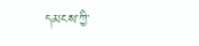དམངས་ཀྱི་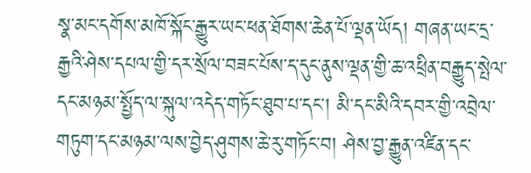སྣ་མང་དགོས་མཁོ་སྐོང་རྒྱུར་ཡང་ཕན་ཐོགས་ཆེན་པོ་ལྡན་ཡོད། གཞན་ཡང་དྲ་རྒྱའི་ཤེས་དཔལ་གྱི་དར་སྲོལ་བཟང་པོས་ད་དུང་ནུས་ལྡན་གྱི་ཆ་འཕྲིན་བརྒྱུད་སྤེལ་དང་མཉམ་སྤྱོད་ལ་སྐུལ་འདེད་གཏོང་ཐུབ་པ་དང་། མི་དང་མིའི་དབར་གྱི་འབྲེལ་གཏུག་དང་མཉམ་ལས་བྱེད་ཤུགས་ཆེ་རུ་གཏོང་བ། ཤེས་བྱ་རྒྱུན་འཛིན་དང་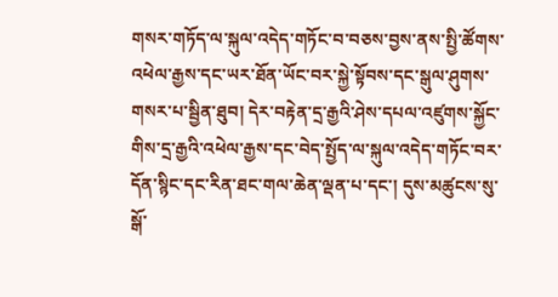གསར་གཏོད་ལ་སྐུལ་འདེད་གཏོང་བ་བཅས་བྱས་ནས་སྤྱི་ཚོགས་འཕེལ་རྒྱས་དང་ཡར་ཐོན་ཡོང་བར་སྐྱེ་སྟོབས་དང་སྒུལ་ཤུགས་གསར་པ་སྦྱིན་ཐུབ། དེར་བརྟེན་དྲ་རྒྱའི་ཤེས་དཔལ་འཛུགས་སྐྱོང་གིས་དྲ་རྒྱའི་འཕེལ་རྒྱས་དང་བེད་སྤྱོད་ལ་སྐུལ་འདེད་གཏོང་བར་དོན་སྙིང་དང་རིན་ཐང་གལ་ཆེན་ལྡན་པ་དང་། དུས་མཚུངས་སུ་སྒོ་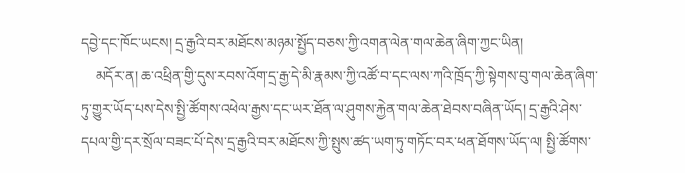དབྱེ་དང་ཁོང་ཡངས། དྲ་རྒྱའི་བར་མཐོངས་མཉམ་སྤྱོད་བཅས་ཀྱི་འགན་ལེན་གལ་ཆེན་ཞིག་ཀྱང་ཡིན།
    མདོར་ན། ཆ་འཕྲིན་གྱི་དུས་རབས་འོག་དྲ་རྒྱ་དེ་མི་རྣམས་ཀྱི་འཚོ་བ་དང་ལས་ཀའི་ཁྲོད་ཀྱི་སྟེགས་བུ་གལ་ཆེན་ཞིག་ཏུ་གྱུར་ཡོད་པས་དེས་སྤྱི་ཚོགས་འཕེལ་རྒྱས་དང་ཡར་ཐོན་ལ་ཤུགས་རྐྱེན་གལ་ཆེན་ཐེབས་བཞིན་ཡོད། དྲ་རྒྱའི་ཤེས་དཔལ་གྱི་དར་སྲོལ་བཟང་པོ་དེས་དྲ་རྒྱའི་བར་མཐོངས་ཀྱི་སྤུས་ཚད་ཡག་ཏུ་གཏོང་བར་ཕན་ཐོགས་ཡོད་ལ། སྤྱི་ཚོགས་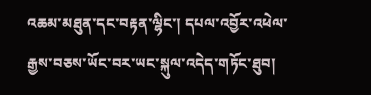འཆམ་མཐུན་དང་བརྟན་ལྷིང་། དཔལ་འབྱོར་འཕེལ་རྒྱས་བཅས་ཡོང་བར་ཡང་སྐུལ་འདེད་གཏོང་ཐུབ།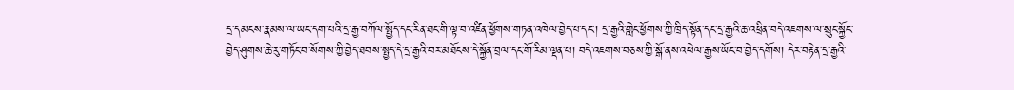དྲ་དམངས་རྣམས་ལ་ཡང་དག་པའི་དྲ་རྒྱ་བཀོལ་སྤྱོད་དང་རིན་ཐང་གི་ལྟ་བ་འཛིན་ཕྱོགས་གཏན་འཁེལ་བྱེད་པ་དང་། དྲ་རྒྱའི་གླེང་ཕྱོགས་ཀྱི་ཁྲིད་སྟོན་དང་དྲ་རྒྱའི་ཆ་འཕྲིན་བདེ་འཇགས་ལ་སྲུང་སྐྱོང་བྱེད་ཤུགས་ཆེ་རུ་གཏོང་བ་སོགས་ཀྱི་བྱེད་ཐབས་སྤྱད་དེ་དྲ་རྒྱའི་བར་མཐོངས་དེ་སྐྱོན་བྲལ་དང་གོ་རིམ་ལྡན་པ། བདེ་འཇགས་བཅས་ཀྱི་སྒོ་ནས་འཕེལ་རྒྱས་ཡོང་བ་བྱེད་དགོས། དེར་བརྟེན་དྲ་རྒྱའི་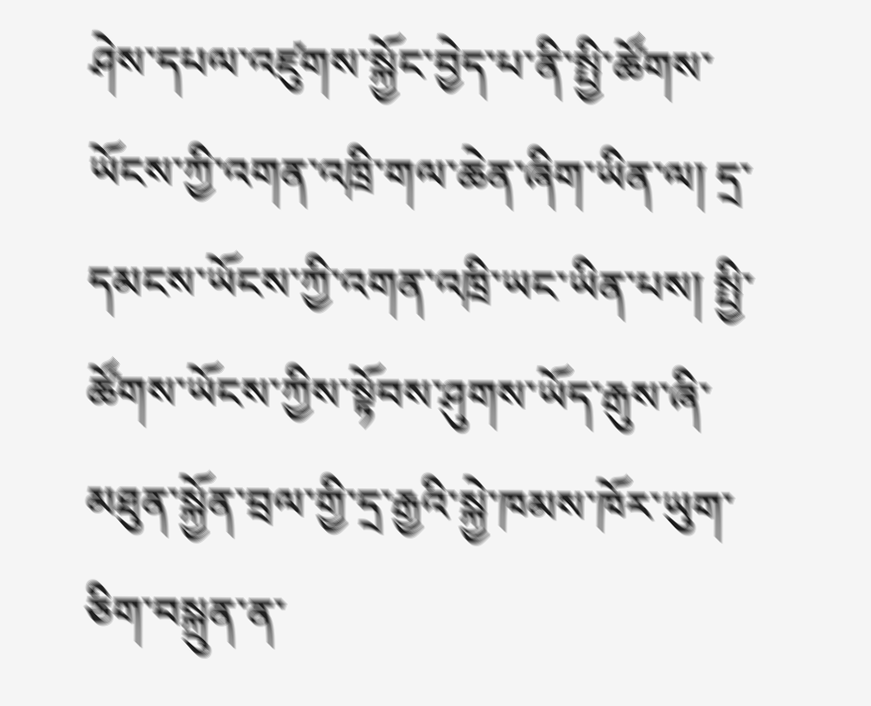ཤེས་དཔལ་འཛུགས་སྐྱོང་བྱེད་པ་ནི་སྤྱི་ཚོགས་ཡོངས་ཀྱི་འགན་འཁྲི་གལ་ཆེན་ཞིག་ཡིན་ལ། དྲ་དམངས་ཡོངས་ཀྱི་འགན་འཁྲི་ཡང་ཡིན་པས། སྤྱི་ཚོགས་ཡོངས་ཀྱིས་སྟོབས་ཤུགས་ཡོད་རྒུས་ཞི་མཐུན་སྐྱོན་བྲལ་གྱི་དྲ་རྒྱའི་སྐྱེ་ཁམས་ཁོར་ཡུག་ཅིག་བསྐྲུན་ན་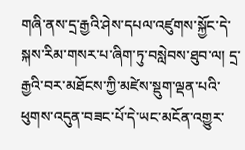གཞི་ནས་དྲ་རྒྱའི་ཤེས་དཔལ་འཛུགས་སྐྱོང་དེ་སྐས་རིམ་གསར་པ་ཞིག་ཏུ་བསླེབས་ཐུབ་ལ། དྲ་རྒྱའི་བར་མཐོངས་ཀྱི་མཛེས་སྡུག་ལྡན་པའི་ཕུགས་འདུན་བཟང་པོ་དེ་ཡང་མངོན་འགྱུར་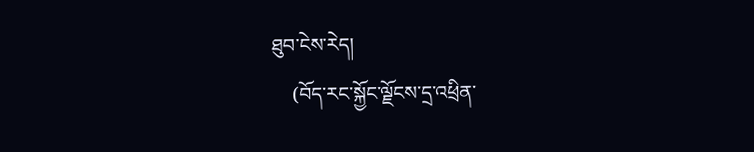ཐུབ་ངེས་རེད།
    (བོད་རང་སྐྱོང་ལྗོངས་དྲ་འཕྲིན་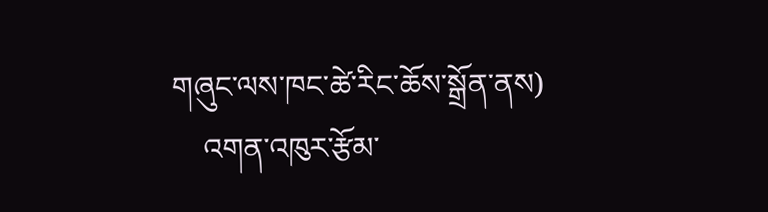གཞུང་ལས་ཁང་ཚེ་རིང་ཆོས་སྒྲོན་ནས)
    འགན་འཁུར་རྩོམ་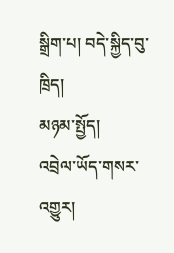སྒྲིག་པ། བདེ་སྐྱིད་བུ་ཁྲིད།
མཉམ་སྤྱོད།
འབྲེལ་ཡོད་གསར་འགྱུར།